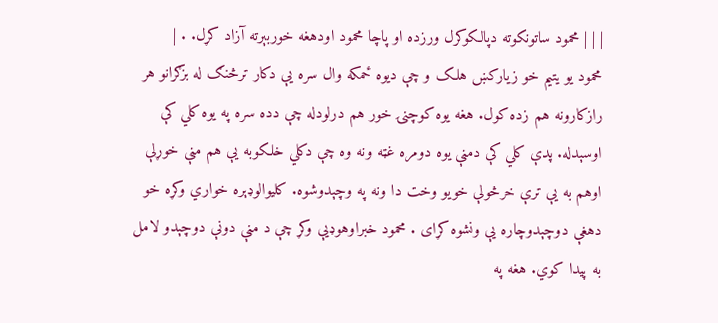| | | محمود ساتونکوته دپالکوکرل ورزده او پاچا محمود اودهغه خوربېرته آزاد کړل. . |
محمود يو يتيم خو زيارکښ هلک و چې ديوه ځمکه وال سره يې دکار ترڅنګ له بزګرانو هر رازکارونه هم زده کول. هغه يوه کوچنۍ خور هم درلودله چې دده سره په يوه کلي کې اوسېدله. پدې کلي کې دمڼې يوه دومره غټه ونه وه چې دکلي خلکوبه يې هم مڼې خوړلې اوهم به يې ترې خرڅولې خويو وخت دا ونه په وچېدوشوه. کليوالوډېره خواري وکړه خو دهغې دوچېدوچاره يې ونشوه کړای . محمود خبراوهوډيې وکړ چې د مڼې دونې دوچېدو لامل به پيدا کوي. هغه په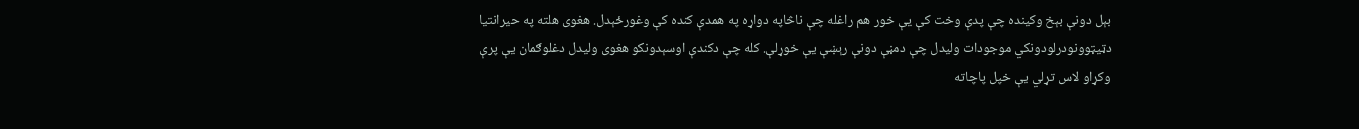بېل دونې بېخ وکينده چې پدې وخت کې يې خور هم راغله چې ناڅاپه دواړه په همدې کنده کې وغورځېدل. هغوی هلته په حيرانتيا دټيټوونودرلودونکي موجودات وليدل چې دمڼې دونې رېښې يې خوړلې. کله چې دکندې اوسېدونکو هغوی وليدل دغلوګمان يې پرې وکړاو لاس تړلي يې خپل پاچاته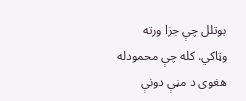بوتلل چې جزا ورته وټاکي. کله چې محمودله هغوی د مڼې دونې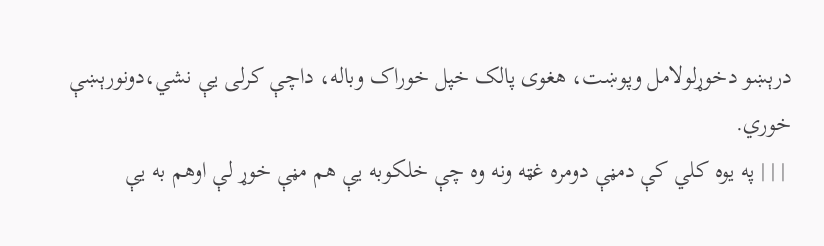درېښو دخوړلولامل وپوښت، هغوی پالک خپل خوراک وباله، داچې کرلی يې نشي،دونورېښې خوري.
 | | | په يوه کلي کې دمڼې دومره غټه ونه وه چې خلکوبه يې هم مڼې خوړ لې اوهم به يې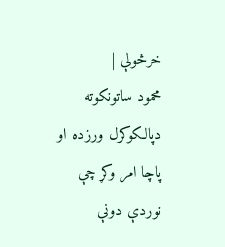خرڅولې |
محمود ساتونکوته دپالکوکرل ورزده او پاچا امر وکړ چې نوردې دونې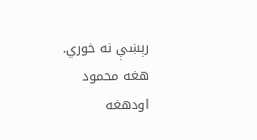رېښې نه خوري. هغه محمود اودهغه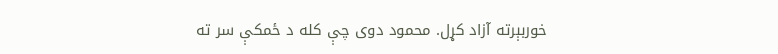خوربېرته آزاد کړل. محمود دوی چې کله د ځمکې سر ته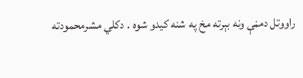راووتل دمڼې ونه بېرته مخ په شنه کيدو شوه . دکلي مشرمحمودته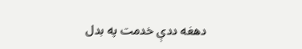دهغه ددې خدمت په بدل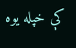کې خپله يوه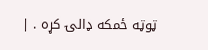ټوټه ځمکه ډالۍ کړه . |